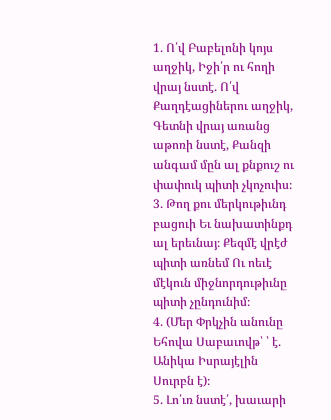1. Ո՛վ Բաբելոնի կոյս աղջիկ, Իջի՛ր ու հողի վրայ նստէ. Ո՛վ Քաղդէացիներու աղջիկ, Գետնի վրայ առանց աթոռի նստէ, Քանզի անգամ մըն ալ քնքուշ ու փափուկ պիտի չկոչուիս։
3. Թող քու մերկութիւնդ բացուի Եւ նախատինքդ ալ երեւնայ։ Քեզմէ վրէժ պիտի առնեմ Ու ոեւէ մէկուն միջնորդութիւնը պիտի չընդունիմ։
4. (Մեր Փրկչին անունը Եհովա Սաբաւովթ՝ ՝ է. Անիկա Իսրայէլին Սուրբն է)։
5. Լո՛ւռ նստէ՛, խաւարի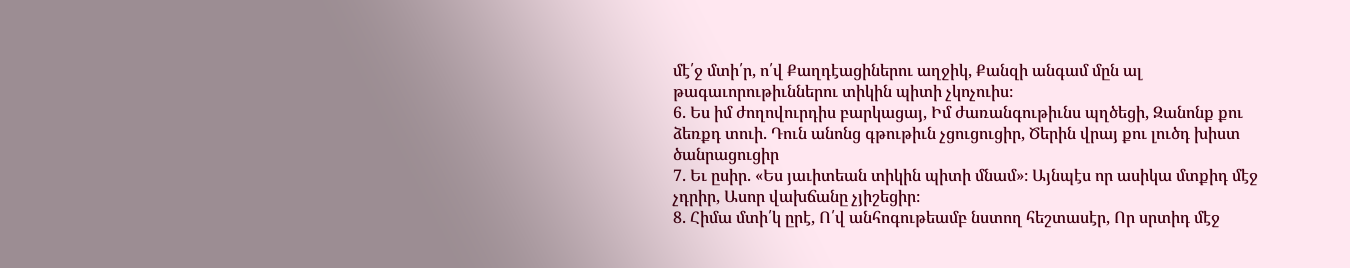մէ՛ջ մտի՛ր, ո՛վ Քաղդէացիներու աղջիկ, Քանզի անգամ մըն ալ թագաւորութիւններու տիկին պիտի չկոչուիս։
6. Ես իմ ժողովուրդիս բարկացայ, Իմ ժառանգութիւնս պղծեցի, Զանոնք քու ձեռքդ տուի. Դուն անոնց գթութիւն չցուցուցիր, Ծերին վրայ քու լուծդ խիստ ծանրացուցիր
7. Եւ ըսիր. «Ես յաւիտեան տիկին պիտի մնամ»։ Այնպէս որ ասիկա մտքիդ մէջ չդրիր, Ասոր վախճանը չյիշեցիր։
8. Հիմա մտի՛կ ըրէ, Ո՛վ անհոգութեամբ նստող հեշտասէր, Որ սրտիդ մէջ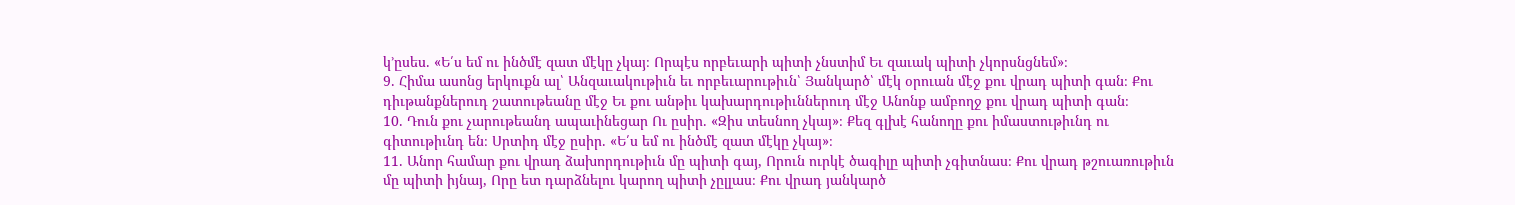կ’ըսես. «Ե՛ս եմ ու ինծմէ զատ մէկը չկայ։ Որպէս որբեւարի պիտի չնստիմ Եւ զաւակ պիտի չկորսնցնեմ»։
9. Հիմա ասոնց երկուքն ալ՝ Անզաւակութիւն եւ որբեւարութիւն՝ Յանկարծ՝ մէկ օրուան մէջ քու վրադ պիտի գան։ Քու դիւթանքներուդ շատութեանը մէջ Եւ քու անթիւ կախարդութիւններուդ մէջ Անոնք ամբողջ քու վրադ պիտի գան։
10. Դուն քու չարութեանդ ապաւինեցար Ու ըսիր. «Զիս տեսնող չկայ»։ Քեզ գլխէ հանողը քու իմաստութիւնդ ու գիտութիւնդ են։ Սրտիդ մէջ ըսիր. «Ե՛ս եմ ու ինծմէ զատ մէկը չկայ»։
11. Անոր համար քու վրադ ձախորդութիւն մը պիտի գայ, Որուն ուրկէ ծագիլը պիտի չգիտնաս։ Քու վրադ թշուառութիւն մը պիտի իյնայ, Որը ետ դարձնելու կարող պիտի չըլլաս։ Քու վրադ յանկարծ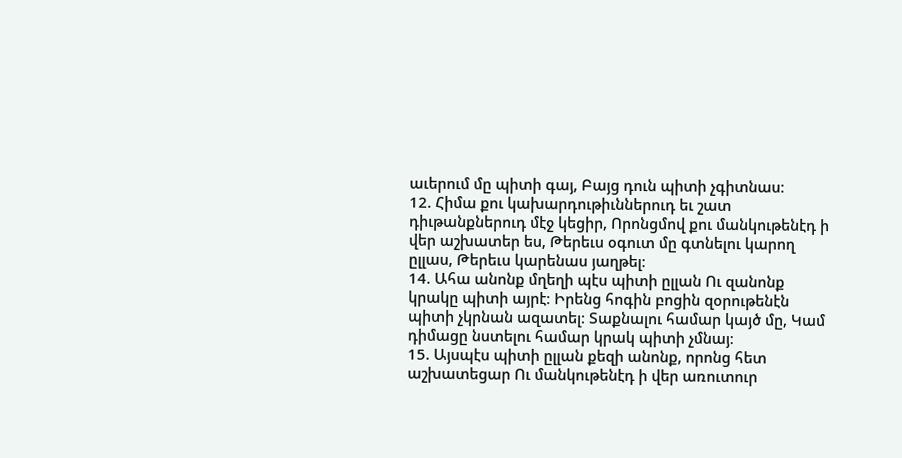աւերում մը պիտի գայ, Բայց դուն պիտի չգիտնաս։
12. Հիմա քու կախարդութիւններուդ եւ շատ դիւթանքներուդ մէջ կեցիր, Որոնցմով քու մանկութենէդ ի վեր աշխատեր ես, Թերեւս օգուտ մը գտնելու կարող ըլլաս, Թերեւս կարենաս յաղթել։
14. Ահա անոնք մղեղի պէս պիտի ըլլան Ու զանոնք կրակը պիտի այրէ։ Իրենց հոգին բոցին զօրութենէն պիտի չկրնան ազատել։ Տաքնալու համար կայծ մը, Կամ դիմացը նստելու համար կրակ պիտի չմնայ։
15. Այսպէս պիտի ըլլան քեզի անոնք, որոնց հետ աշխատեցար Ու մանկութենէդ ի վեր առուտուր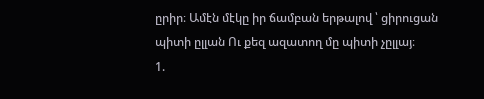ըրիր։ Ամէն մէկը իր ճամբան երթալով ՝ ցիրուցան պիտի ըլլան Ու քեզ ազատող մը պիտի չըլլայ։
1.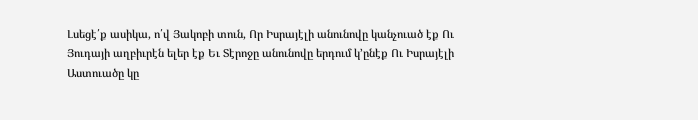Լսեցէ՛ք ասիկա, ո՛վ Յակոբի տուն, Որ Իսրայէլի անունովը կանչուած էք Ու Յուդայի աղբիւրէն ելեր էք Եւ Տէրոջը անունովը երդում կ’ընէք Ու Իսրայէլի Աստուածը կը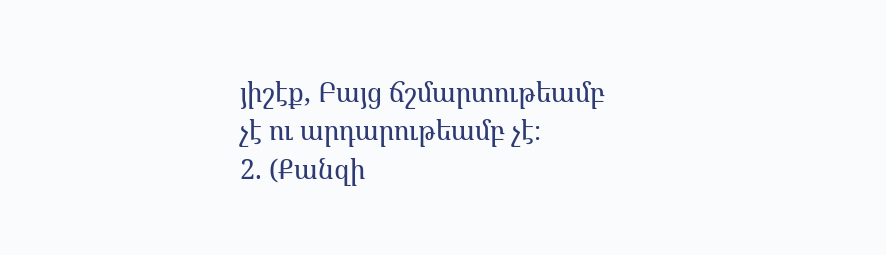յիշէք, Բայց ճշմարտութեամբ չէ ու արդարութեամբ չէ։
2. (Քանզի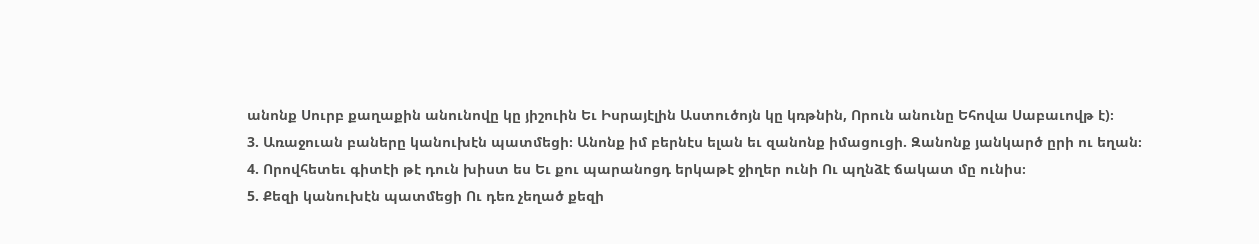անոնք Սուրբ քաղաքին անունովը կը յիշուին Եւ Իսրայէլին Աստուծոյն կը կռթնին, Որուն անունը Եհովա Սաբաւովթ է)։
3. Առաջուան բաները կանուխէն պատմեցի։ Անոնք իմ բերնէս ելան եւ զանոնք իմացուցի. Զանոնք յանկարծ ըրի ու եղան։
4. Որովհետեւ գիտէի թէ դուն խիստ ես Եւ քու պարանոցդ երկաթէ ջիղեր ունի Ու պղնձէ ճակատ մը ունիս։
5. Քեզի կանուխէն պատմեցի Ու դեռ չեղած քեզի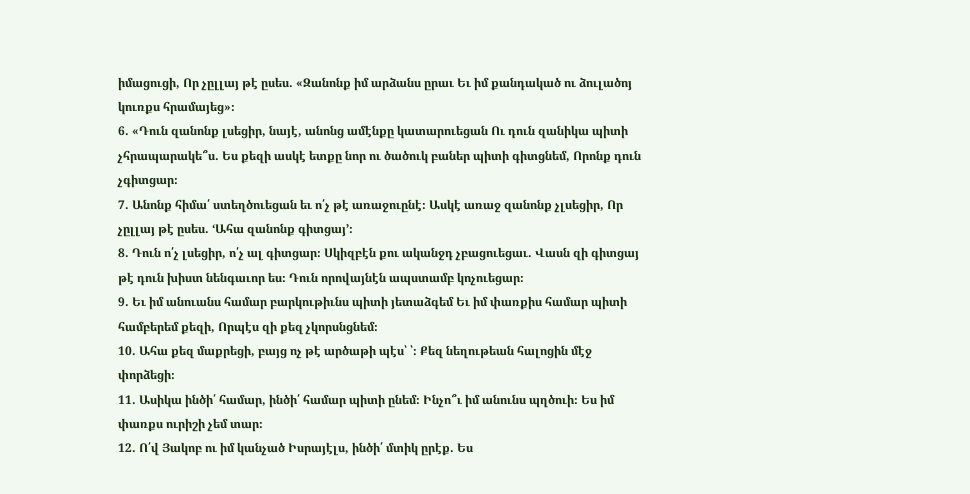իմացուցի, Որ չըլլայ թէ ըսես. «Զանոնք իմ արձանս ըրաւ Եւ իմ քանդակած ու ձուլածոյ կուռքս հրամայեց»։
6. «Դուն զանոնք լսեցիր, նայէ, անոնց ամէնքը կատարուեցան Ու դուն զանիկա պիտի չհրապարակե՞ս. Ես քեզի ասկէ ետքը նոր ու ծածուկ բաներ պիտի գիտցնեմ, Որոնք դուն չգիտցար։
7. Անոնք հիմա՛ ստեղծուեցան եւ ո՛չ թէ առաջուընէ։ Ասկէ առաջ զանոնք չլսեցիր, Որ չըլլայ թէ ըսես. ‘Ահա զանոնք գիտցայ’։
8. Դուն ո՛չ լսեցիր, ո՛չ ալ գիտցար։ Սկիզբէն քու ականջդ չբացուեցաւ. Վասն զի գիտցայ թէ դուն խիստ նենգաւոր ես։ Դուն որովայնէն ապստամբ կոչուեցար։
9. Եւ իմ անուանս համար բարկութիւնս պիտի յետաձգեմ Եւ իմ փառքիս համար պիտի համբերեմ քեզի, Որպէս զի քեզ չկորսնցնեմ։
10. Ահա քեզ մաքրեցի, բայց ոչ թէ արծաթի պէս՝ ՝։ Քեզ նեղութեան հալոցին մէջ փորձեցի։
11. Ասիկա ինծի՛ համար, ինծի՛ համար պիտի ընեմ։ Ինչո՞ւ իմ անունս պղծուի։ Ես իմ փառքս ուրիշի չեմ տար։
12. Ո՛վ Յակոբ ու իմ կանչած Իսրայէլս, ինծի՛ մտիկ ըրէք. Ես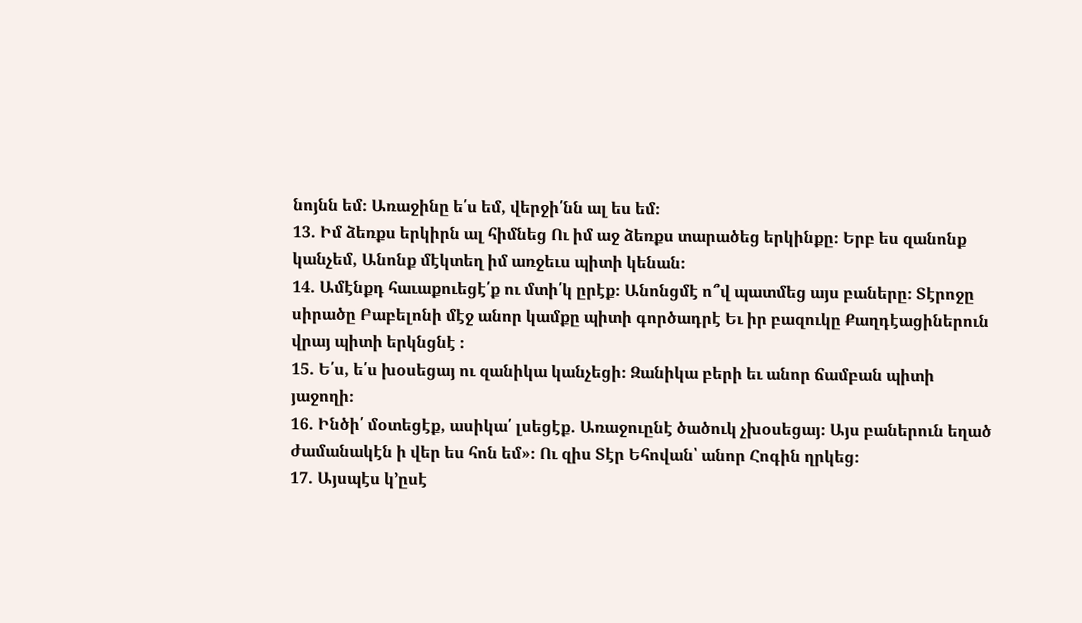նոյնն եմ։ Առաջինը ե՛ս եմ, վերջի՛նն ալ ես եմ։
13. Իմ ձեռքս երկիրն ալ հիմնեց Ու իմ աջ ձեռքս տարածեց երկինքը։ Երբ ես զանոնք կանչեմ, Անոնք մէկտեղ իմ առջեւս պիտի կենան։
14. Ամէնքդ հաւաքուեցէ՛ք ու մտի՛կ ըրէք։ Անոնցմէ ո՞վ պատմեց այս բաները։ Տէրոջը սիրածը Բաբելոնի մէջ անոր կամքը պիտի գործադրէ Եւ իր բազուկը Քաղդէացիներուն վրայ պիտի երկնցնէ ։
15. Ե՛ս, ե՛ս խօսեցայ ու զանիկա կանչեցի։ Զանիկա բերի եւ անոր ճամբան պիտի յաջողի։
16. Ինծի՛ մօտեցէք, ասիկա՛ լսեցէք. Առաջուընէ ծածուկ չխօսեցայ։ Այս բաներուն եղած ժամանակէն ի վեր ես հոն եմ»։ Ու զիս Տէր Եհովան՝ անոր Հոգին ղրկեց։
17. Այսպէս կ’ըսէ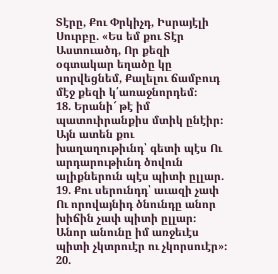Տէրը, Քու Փրկիչդ, Իսրայէլի Սուրբը. «Ես եմ քու Տէր Աստուածդ, Որ քեզի օգտակար եղածը կը սորվեցնեմ, Քալելու ճամբուդ մէջ քեզի կ՛առաջնորդեմ։
18. Երանի՜ թէ իմ պատուիրանքիս մտիկ ընէիր։ Այն ատեն քու խաղաղութիւնդ՝ գետի պէս Ու արդարութիւնդ ծովուն ալիքներուն պէս պիտի ըլլար.
19. Քու սերունդդ՝ աւազի չափ Ու որովայնիդ ծնունդը անոր խիճին չափ պիտի ըլլար։ Անոր անունը իմ առջեւէս պիտի չկտրուէր ու չկորսուէր»։
20.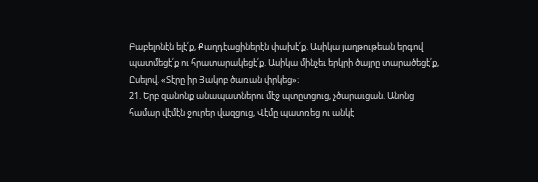Բաբելոնէն ելէ՛ք, Քաղդէացիներէն փախէ՛ք. Ասիկա յաղթութեան երգով պատմեցէ՛ք ու հրատարակեցէ՛ք. Ասիկա մինչեւ երկրի ծայրը տարածեցէ՛ք, Ըսելով. «Տէրը իր Յակոբ ծառան փրկեց»։
21. Երբ զանոնք անապատներու մէջ պտըտցուց, չծարաւցան. Անոնց համար վէմէն ջուրեր վազցուց, Վէմը պատռեց ու անկէ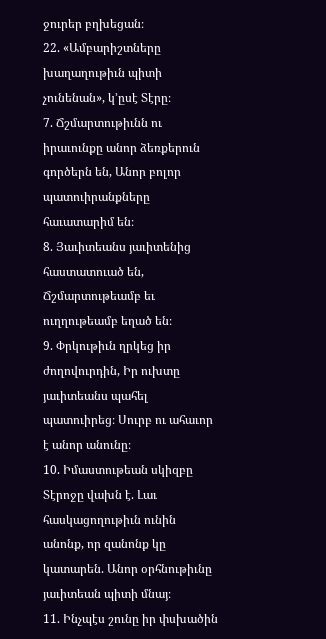ջուրեր բղխեցան։
22. «Ամբարիշտները խաղաղութիւն պիտի չունենան», կ’ըսէ Տէրը։
7. Ճշմարտութիւնն ու իրաւունքը անոր ձեռքերուն գործերն են, Անոր բոլոր պատուիրանքները հաւատարիմ են։
8. Յաւիտեանս յաւիտենից հաստատուած են, Ճշմարտութեամբ եւ ուղղութեամբ եղած են։
9. Փրկութիւն ղրկեց իր ժողովուրդին, Իր ուխտը յաւիտեանս պահել պատուիրեց։ Սուրբ ու ահաւոր է անոր անունը։
10. Իմաստութեան սկիզբը Տէրոջը վախն է. Լաւ հասկացողութիւն ունին անոնք, որ զանոնք կը կատարեն. Անոր օրհնութիւնը յաւիտեան պիտի մնայ։
11. Ինչպէս շունը իր փսխածին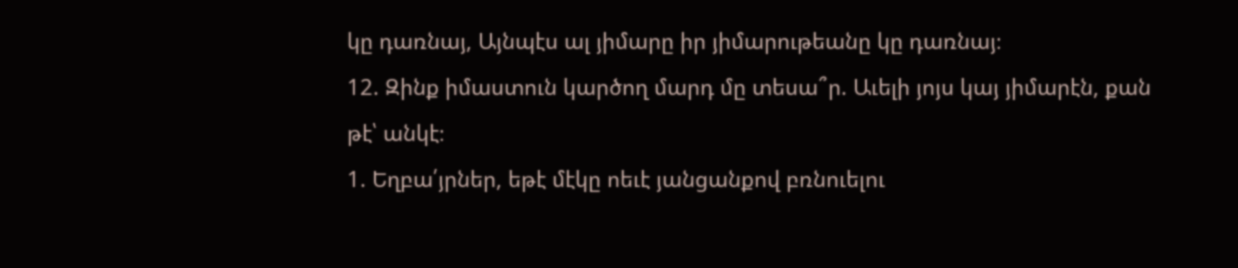կը դառնայ, Այնպէս ալ յիմարը իր յիմարութեանը կը դառնայ։
12. Զինք իմաստուն կարծող մարդ մը տեսա՞ր. Աւելի յոյս կայ յիմարէն, քան թէ՝ անկէ։
1. Եղբա՛յրներ, եթէ մէկը ոեւէ յանցանքով բռնուելու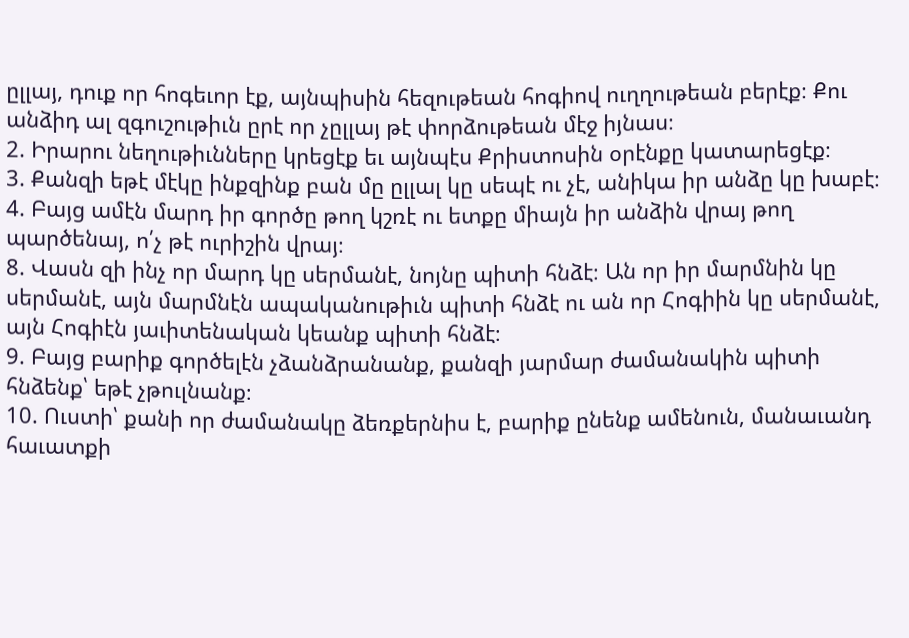ըլլայ, դուք որ հոգեւոր էք, այնպիսին հեզութեան հոգիով ուղղութեան բերէք։ Քու անձիդ ալ զգուշութիւն ըրէ որ չըլլայ թէ փորձութեան մէջ իյնաս։
2. Իրարու նեղութիւնները կրեցէք եւ այնպէս Քրիստոսին օրէնքը կատարեցէք։
3. Քանզի եթէ մէկը ինքզինք բան մը ըլլալ կը սեպէ ու չէ, անիկա իր անձը կը խաբէ։
4. Բայց ամէն մարդ իր գործը թող կշռէ ու ետքը միայն իր անձին վրայ թող պարծենայ, ո՛չ թէ ուրիշին վրայ։
8. Վասն զի ինչ որ մարդ կը սերմանէ, նոյնը պիտի հնձէ։ Ան որ իր մարմնին կը սերմանէ, այն մարմնէն ապականութիւն պիտի հնձէ ու ան որ Հոգիին կը սերմանէ, այն Հոգիէն յաւիտենական կեանք պիտի հնձէ։
9. Բայց բարիք գործելէն չձանձրանանք, քանզի յարմար ժամանակին պիտի հնձենք՝ եթէ չթուլնանք։
10. Ուստի՝ քանի որ ժամանակը ձեռքերնիս է, բարիք ընենք ամենուն, մանաւանդ հաւատքի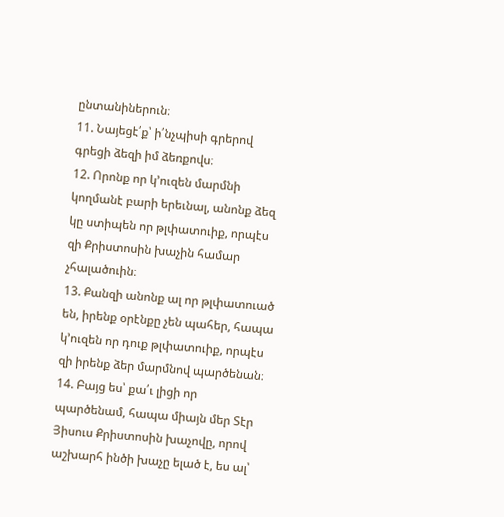ընտանիներուն։
11. Նայեցէ՛ք՝ ի՛նչպիսի գրերով գրեցի ձեզի իմ ձեռքովս։
12. Որոնք որ կ’ուզեն մարմնի կողմանէ բարի երեւնալ, անոնք ձեզ կը ստիպեն որ թլփատուիք, որպէս զի Քրիստոսին խաչին համար չհալածուին։
13. Քանզի անոնք ալ որ թլփատուած են, իրենք օրէնքը չեն պահեր, հապա կ’ուզեն որ դուք թլփատուիք, որպէս զի իրենք ձեր մարմնով պարծենան։
14. Բայց ես՝ քա՛ւ լիցի որ պարծենամ, հապա միայն մեր Տէր Յիսուս Քրիստոսին խաչովը, որով աշխարհ ինծի խաչը ելած է, ես ալ՝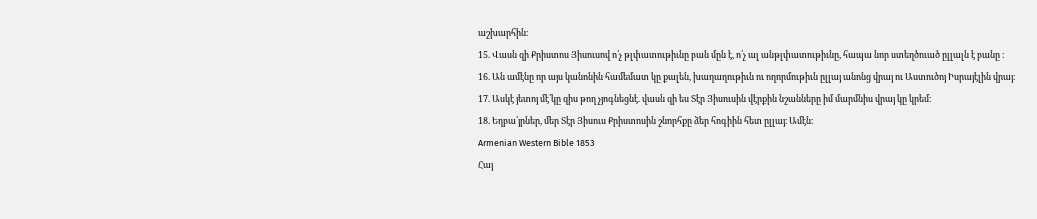աշխարհին։
15. Վասն զի Քրիստոս Յիսուսով ո՛չ թլփատութիւնը բան մըն է, ո՛չ ալ անթլփատութիւնը, հապա նոր ստեղծուած ըլլալն է բանը ։
16. Ան ամէնը որ այս կանոնին համեմատ կը քալեն, խաղաղութիւն ու ողորմութիւն ըլլայ անոնց վրայ ու Աստուծոյ Իսրայէլին վրայ։
17. Ասկէ յետոյ մէ՛կը զիս թող չյոգնեցնէ. վասն զի ես Տէր Յիսուսին վէրքին նշանները իմ մարմնիս վրայ կը կրեմ։
18. Եղբա՛յրներ, մեր Տէր Յիսուս Քրիստոսին շնորհքը ձեր հոգիին հետ ըլլայ։ Ամէն։
Armenian Western Bible 1853
Հայ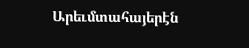Արեւմտահայերէն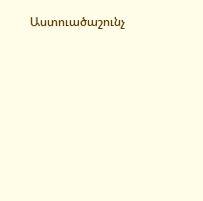Աստուածաշունչ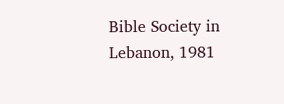Bible Society in Lebanon, 1981